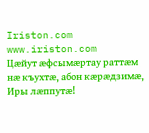Iriston.com
www.iriston.com
Цæйут æфсымæртау раттæм нæ къухтæ, абон кæрæдзимæ, Иры лæппутæ!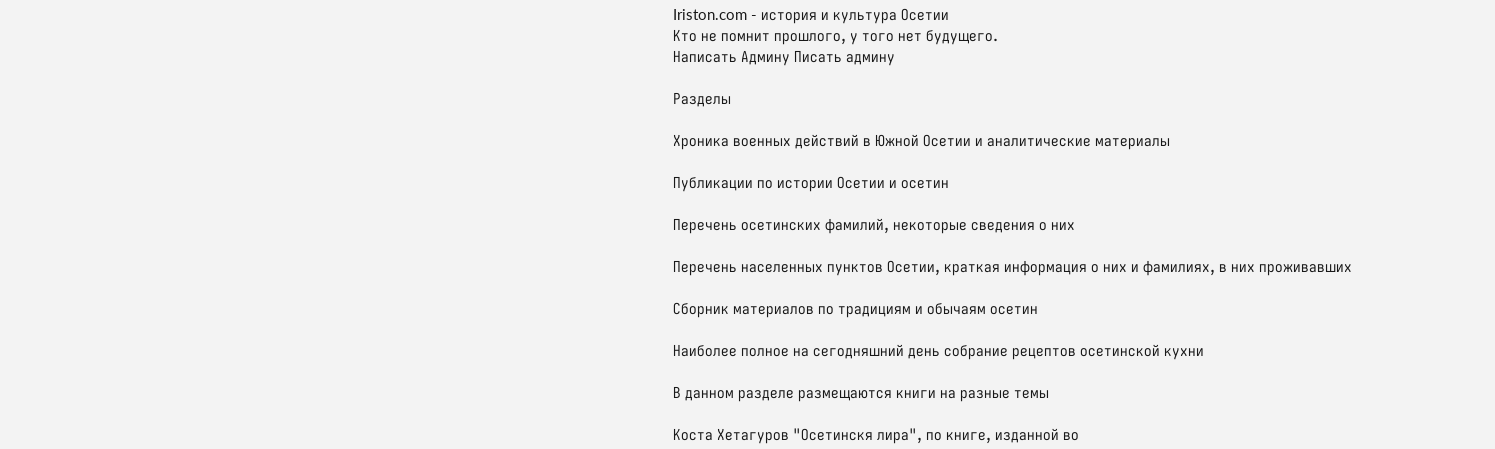Iriston.com - история и культура Осетии
Кто не помнит прошлого, у того нет будущего.
Написать Админу Писать админу

Разделы

Хроника военных действий в Южной Осетии и аналитические материалы

Публикации по истории Осетии и осетин

Перечень осетинских фамилий, некоторые сведения о них

Перечень населенных пунктов Осетии, краткая информация о них и фамилиях, в них проживавших

Сборник материалов по традициям и обычаям осетин

Наиболее полное на сегодняшний день собрание рецептов осетинской кухни

В данном разделе размещаются книги на разные темы

Коста Хетагуров "Осетинскя лира", по книге, изданной во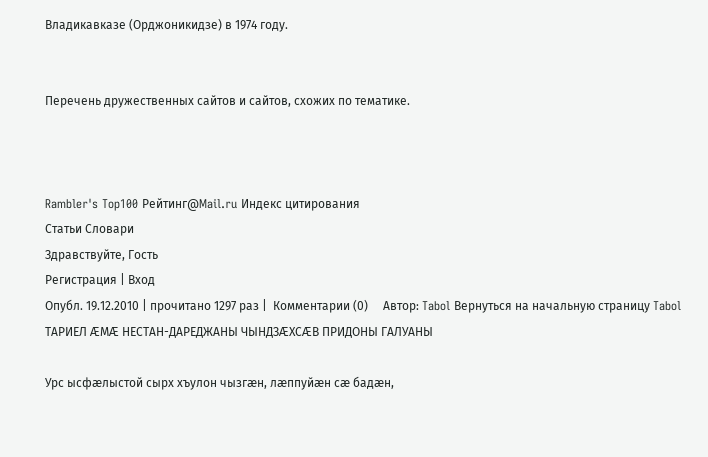Владикавказе (Орджоникидзе) в 1974 году.


Перечень дружественных сайтов и сайтов, схожих по тематике.



Rambler's Top100 Рейтинг@Mail.ru Индекс цитирования
Статьи Словари
Здравствуйте, Гость
Регистрация | Вход
Опубл. 19.12.2010 | прочитано 1297 раз |  Комментарии (0)     Автор: Tabol Вернуться на начальную страницу Tabol
ТАРИЕЛ ÆМÆ НЕСТАН-ДАРЕДЖАНЫ ЧЫНДЗÆХСÆВ ПРИДОНЫ ГАЛУАНЫ

Урс ысфæлыстой сырх хъулон чызгæн, лæппуйæн сæ бадæн,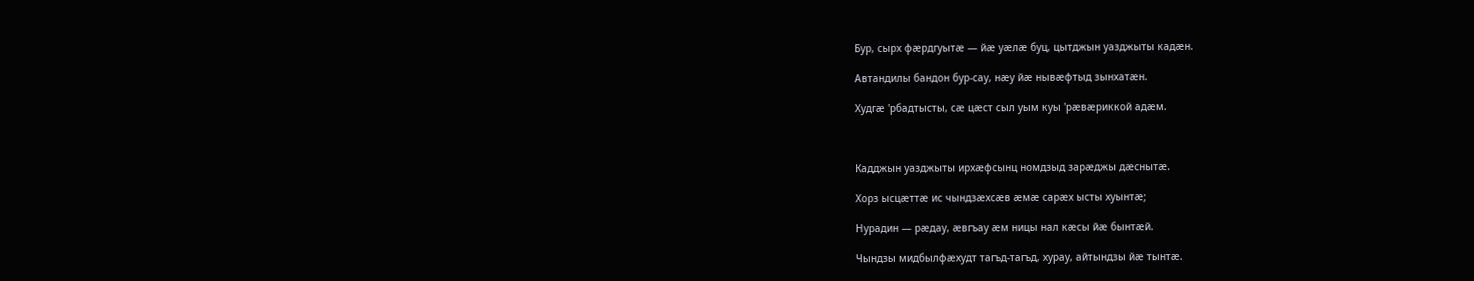Бур, сырх фæрдгуытæ — йæ уæлæ буц, цытджын уазджыты кадæн.

Автандилы бандон бур-сау, нæу йæ нывæфтыд зынхатæн.

Худгæ 'рбадтысты, сæ цæст сыл уым куы 'рæвæриккой адæм.



Кадджын уазджыты ирхæфсынц номдзыд зарæджы дæснытæ.

Хорз ысцæттæ ис чындзæхсæв æмæ сарæх ысты хуынтæ;

Нурадин — рæдау, æвгъау æм ницы нал кæсы йæ бынтæй.

Чындзы мидбылфæхудт тагъд-тагъд, хурау, айтындзы йæ тынтæ.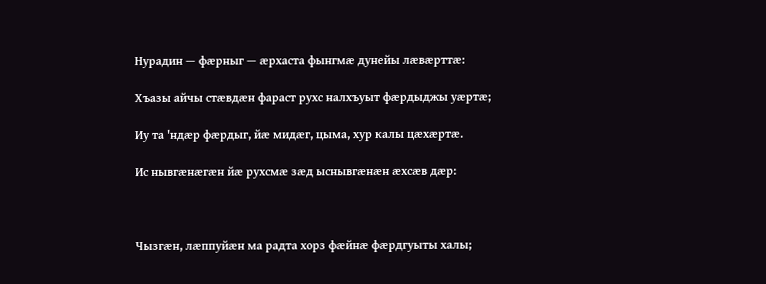Нурадин — фæрныг — æрхаста фынгмæ дунейы лæвæрттæ:

Хъазы айчы стæвдæн фараст рухс налхъуыт фæрдыджы уæртæ;

Иу та 'ндæр фæрдыг, йæ мидæг, цыма, хур калы цæхæртæ.

Ис нывгæнæгæн йæ рухсмæ зæд ыснывгæнæн æхсæв дæр:



Чызгæн, лæппуйæн ма радта хорз фæйнæ фæрдгуыты халы;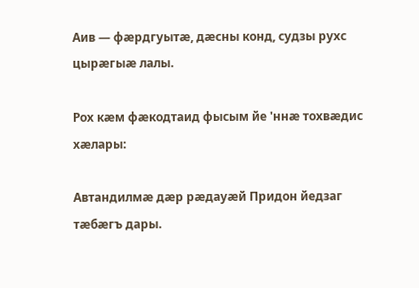Аив — фæрдгуытæ, дæсны конд, судзы рухс цырæгыæ лалы.

Рох кæм фæкодтаид фысым йе 'ннæ тохвæдис хæлары:

Автандилмæ дæр рæдауæй Придон йедзаг тæбæгъ дары.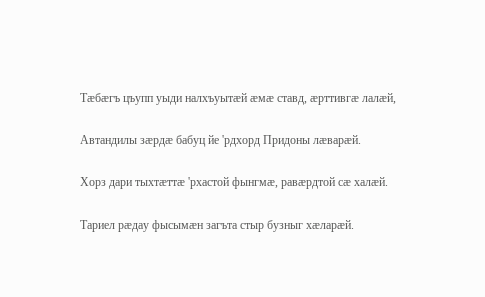Тæбæгъ цъупп уыди налхъуытæй æмæ ставд, æрттивгæ лалæй,

Автандилы зæрдæ бабуц йе 'рдхорд Придоны лæварæй.

Хорз дари тыхтæттæ 'рхастой фынгмæ, равæрдтой сæ халæй.

Тариел рæдау фысымæн загъта стыр бузныг хæларæй.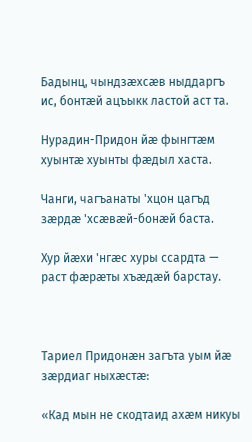Бадынц, чындзæхсæв ныддаргъ ис, бонтæй ацъыкк ластой аст та.

Нурадин-Придон йæ фынгтæм хуынтæ хуынты фæдыл хаста.

Чанги, чагъанаты 'хцон цагъд зæрдæ 'хсæвæй-бонæй баста.

Хур йæхи 'нгæс хуры ссардта — раст фæрæты хъæдæй барстау.



Тариел Придонæн загъта уым йæ зæрдиаг ныхæстæ:

«Кад мын не скодтаид ахæм никуы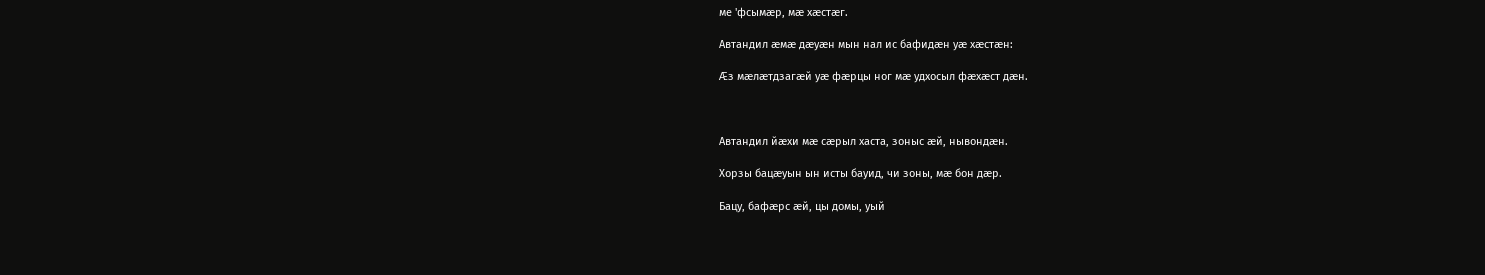ме 'фсымæр, мæ хæстæг.

Автандил æмæ дæуæн мын нал ис бафидæн уæ хæстæн:

Æз мæлæтдзагæй уæ фæрцы ног мæ удхосыл фæхæст дæн.



Автандил йæхи мæ сæрыл хаста, зоныс æй, нывондæн.

Хорзы бацæуын ын исты бауид, чи зоны, мæ бон дæр.

Бацу, бафæрс æй, цы домы, уый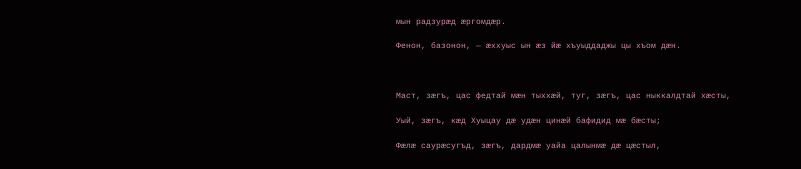мын радзурæд æргомдæр.

Фенон, базонон, — æххуыс ын æз йæ хъуыддаджы цы хъом дæн.



Маст, зæгъ, цас федтай мæн тыххæй, туг, зæгъ, цас ныккалдтай хæсты,

Уый, зæгъ, кæд Хуыцау дæ удæн цинæй бафидид мæ бæсты;

Фæлæ саурæсугъд, зæгъ, дардмæ уайа цалынмæ дæ цæстыл,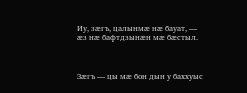Иу, зæгъ, цалынмæ нæ бауат, — æз нæ бафтдзынæн мæ бæстыл.



Зæгъ — цы мæ бон дын у баххуыс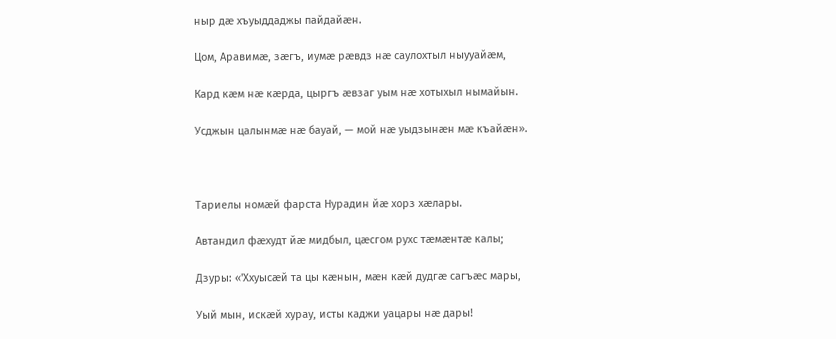ныр дæ хъуыддаджы пайдайæн.

Цом, Аравимæ, зæгъ, иумæ рæвдз нæ саулохтыл ныууайæм,

Кард кæм нæ кæрда, цыргъ æвзаг уым нæ хотыхыл нымайын.

Усджын цалынмæ нæ бауай, — мой нæ уыдзынæн мæ къайæн».



Тариелы номæй фарста Нурадин йæ хорз хæлары.

Автандил фæхудт йæ мидбыл, цæсгом рухс тæмæнтæ калы;

Дзуры: «'Ххуысæй та цы кæнын, мæн кæй дудгæ сагъæс мары,

Уый мын, искæй хурау, исты каджи уацары нæ дары!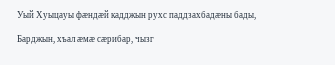Уый Хуыцауы фæндæй кадджын рухс паддзахбадæны бады,

Барджын, хъал æмæ сæрибар, чызг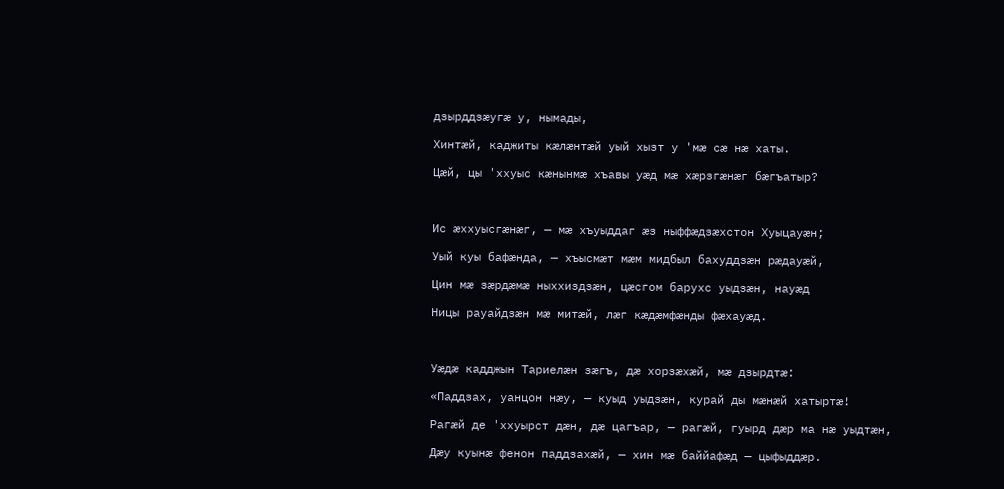дзырддзæугæ у, нымады,

Хинтæй, каджиты кæлæнтæй уый хызт у 'мæ сæ нæ хаты.

Цæй, цы 'ххуыс кæнынмæ хъавы уæд мæ хæрзгæнæг бæгъатыр?



Ис æххуысгæнæг, — мæ хъуыддаг æз ныффæдзæхстон Хуыцауæн;

Уый куы бафæнда, — хъысмæт мæм мидбыл бахуддзæн рæдауæй,

Цин мæ зæрдæмæ ныххиздзæн, цæсгом барухс уыдзæн, науæд

Ницы рауайдзæн мæ митæй, лæг кæдæмфæнды фæхауæд.



Уæдæ кадджын Тариелæн зæгъ, дæ хорзæхæй, мæ дзырдтæ:

«Паддзах, уанцон нæу, — куыд уыдзæн, курай ды мæнæй хатыртæ!

Рагæй де 'ххуырст дæн, дæ цагъар, — рагæй, гуырд дæр ма нæ уыдтæн,

Дæу куынæ фенон паддзахæй, — хин мæ баййафæд — цыфыддæр.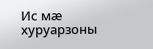Ис мæ хуруарзоны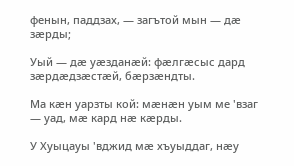фенын, паддзах, — загътой мын — дæ зæрды;

Уый — дæ уæзданæй: фæлгæсыс дард зæрдæдзæстæй, бæрзæндты.

Ма кæн уарзты кой: мæнæн уым ме 'взаг — уад, мæ кард нæ кæрды.

У Хуыцауы 'вджид мæ хъуыддаг, нæу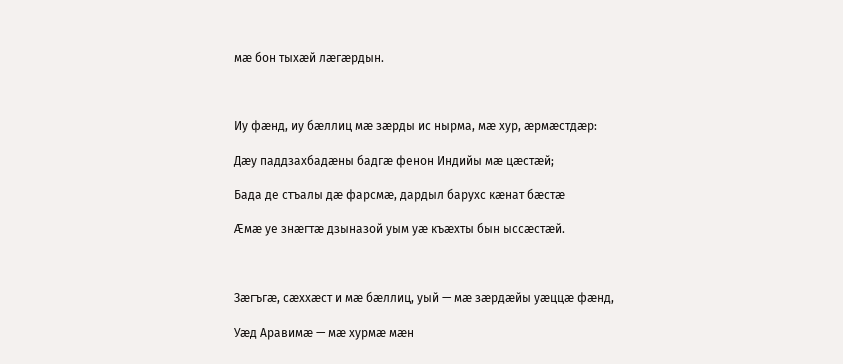мæ бон тыхæй лæгæрдын.



Иу фæнд, иу бæллиц мæ зæрды ис нырма, мæ хур, æрмæстдæр:

Дæу паддзахбадæны бадгæ фенон Индийы мæ цæстæй;

Бада де стъалы дæ фарсмæ, дардыл барухс кæнат бæстæ

Æмæ уе знæгтæ дзыназой уым уæ къæхты бын ыссæстæй.



Зæгъгæ, сæххæст и мæ бæллиц, уый — мæ зæрдæйы уæццæ фæнд,

Уæд Аравимæ — мæ хурмæ мæн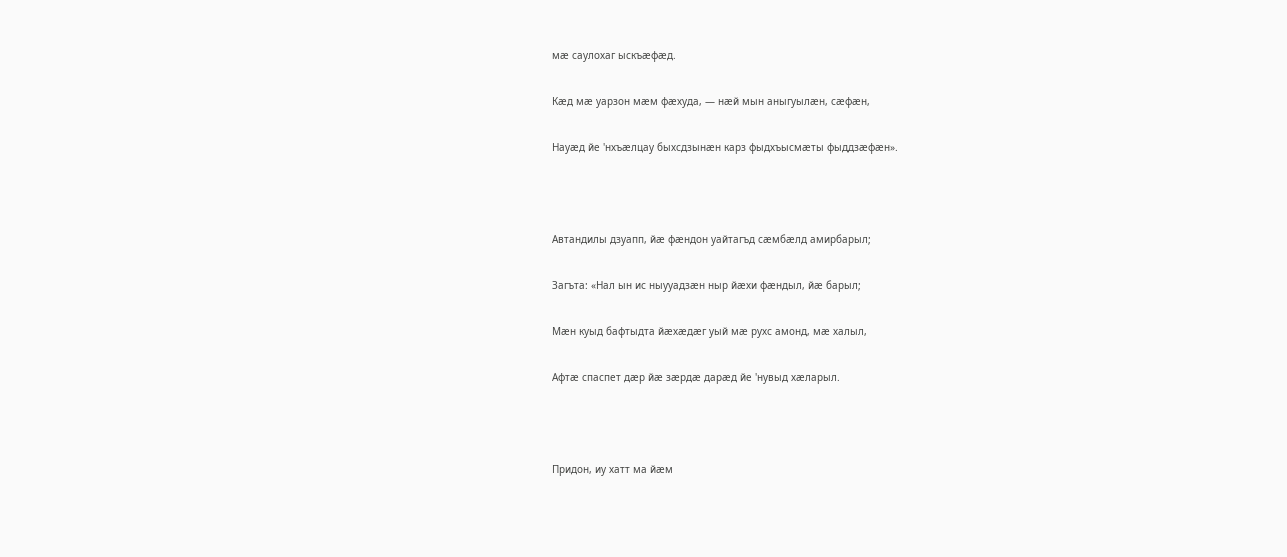мæ саулохаг ыскъæфæд.

Кæд мæ уарзон мæм фæхуда, — нæй мын аныгуылæн, сæфæн,

Науæд йе 'нхъæлцау быхсдзынæн карз фыдхъысмæты фыддзæфæн».



Автандилы дзуапп, йæ фæндон уайтагъд сæмбæлд амирбарыл;

Загъта: «Нал ын ис ныууадзæн ныр йæхи фæндыл, йæ барыл;

Мæн куыд бафтыдта йæхæдæг уый мæ рухс амонд, мæ халыл,

Афтæ спаспет дæр йæ зæрдæ дарæд йе 'нувыд хæларыл.



Придон, иу хатт ма йæм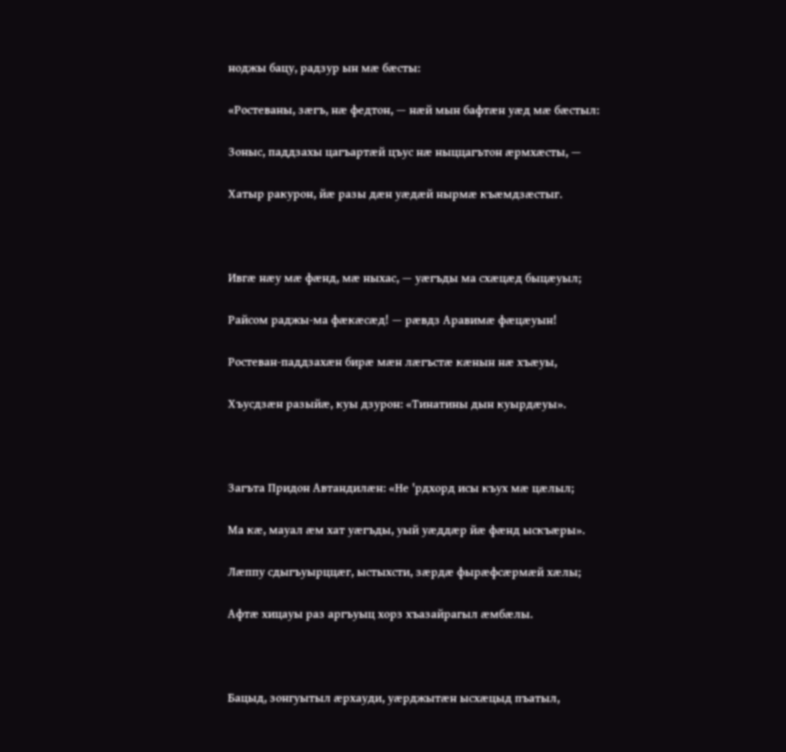ноджы бацу, радзур ын мæ бæсты:

«Ростеваны, зæгъ, нæ федтон, — нæй мын бафтæн уæд мæ бæстыл:

Зоныс, паддзахы цагъартæй цъус нæ ныццагътон æрмхæсты, —

Хатыр ракурон, йæ разы дæн уæдæй нырмæ къæмдзæстыг.



Ивгæ нæу мæ фæнд, мæ ныхас, — уæгъды ма схæцæд быцæуыл;

Райсом раджы-ма фæкæсæд! — рæвдз Аравимæ фæцæуын!

Ростеван-паддзахæн бирæ мæн лæгъстæ кæнын нæ хъæуы,

Хъусдзæн разыйæ, куы дзурон: «Тинатины дын куырдæуы».



Загъта Придон Автандилæн: «Не 'рдхорд исы къух мæ цæлыл;

Ма кæ, мауал æм хат уæгъды, уый уæддæр йæ фæнд ыскъæры».

Лæппу сдыгъуырццæг, ыстыхсти, зæрдæ фырæфсæрмæй хæлы;

Афтæ хицауы раз аргъуыц хорз хъазайрагыл æмбæлы.



Бацыд, зонгуытыл æрхауди, уæрджытæн ысхæцыд пъатыл,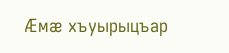Æмæ хъуырыцъар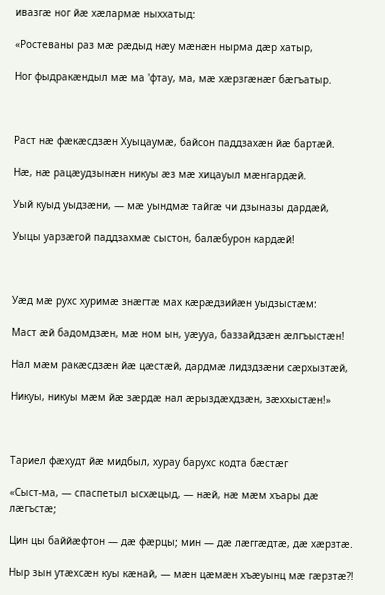ивазгæ ног йæ хæлармæ ныххатыд:

«Ростеваны раз мæ рæдыд нæу мæнæн нырма дæр хатыр,

Ног фыдракæндыл мæ ма 'фтау, ма, мæ хæрзгæнæг бæгъатыр.



Раст нæ фæкæсдзæн Хуыцаумæ, байсон паддзахæн йæ бартæй.

Нæ, нæ рацæудзынæн никуы æз мæ хицауыл мæнгардæй.

Уый куыд уыдзæни, — мæ уындмæ тайгæ чи дзыназы дардæй,

Уыцы уарзæгой паддзахмæ сыстон, балæбурон кардæй!



Уæд мæ рухс хуримæ знæгтæ мах кæрæдзийæн уыдзыстæм:

Маст æй бадомдзæн, мæ ном ын, уæууа, баззайдзæн æлгъыстæн!

Нал мæм ракæсдзæн йæ цæстæй, дардмæ лидздзæни сæрхызтæй,

Никуы, никуы мæм йæ зæрдæ нал æрыздæхдзæн, зæххыстæн!»



Тариел фæхудт йæ мидбыл, хурау барухс кодта бæстæг

«Сыст-ма, — спаспетыл ысхæцыд, — нæй, нæ мæм хъары дæ лæгъстæ;

Цин цы баййæфтон — дæ фæрцы; мин — дæ лæггæдтæ, дæ хæрзтæ.

Ныр зын утæхсæн куы кæнай, — мæн цæмæн хъæуынц мæ гæрзтæ?!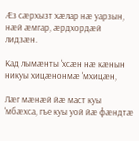Æз сæрхызт хæлар нæ уарзын, нæй æмгар, æрдхордæй лидзæн.

Кад лымæнты 'хсæн нæ кæнын никуы хицæнонмæ 'мхицæн,

Лæг мæнæй йæ маст куы 'мбæхса, гъе куы уой йæ фæндтæ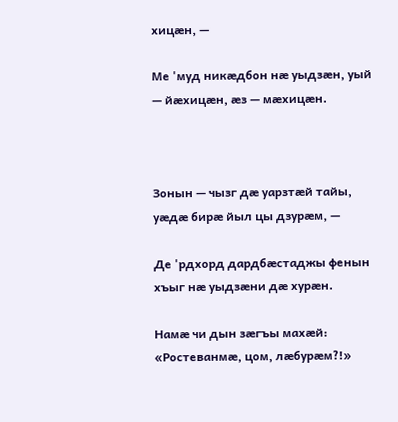хицæн, —

Ме 'муд никæдбон нæ уыдзæн, уый — йæхицæн, æз — мæхицæн.



Зонын — чызг дæ уарзтæй тайы, уæдæ бирæ йыл цы дзурæм, —

Де 'рдхорд дардбæстаджы фенын хъыг нæ уыдзæни дæ хурæн.

Намæ чи дын зæгъы махæй: «Ростеванмæ, цом, лæбурæм?!»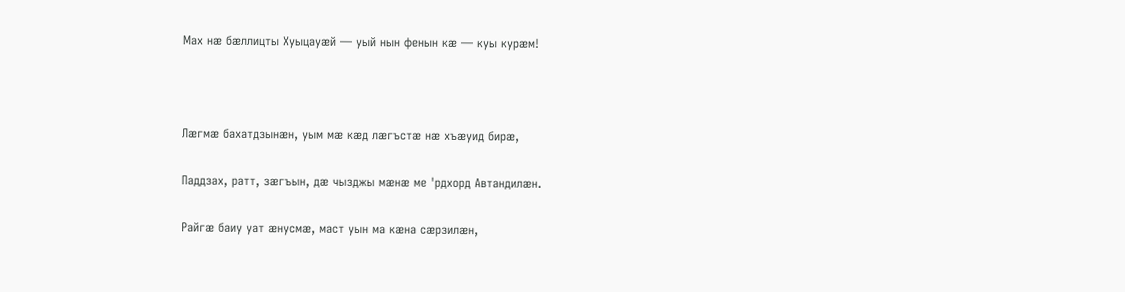Мах нæ бæллицты Хуыцауæй — уый нын фенын кæ — куы курæм!



Лæгмæ бахатдзынæн, уым мæ кæд лæгъстæ нæ хъæуид бирæ,

Паддзах, ратт, зæгъын, дæ чызджы мæнæ ме 'рдхорд Автандилæн.

Райгæ баиу уат æнусмæ, маст уын ма кæна сæрзилæн,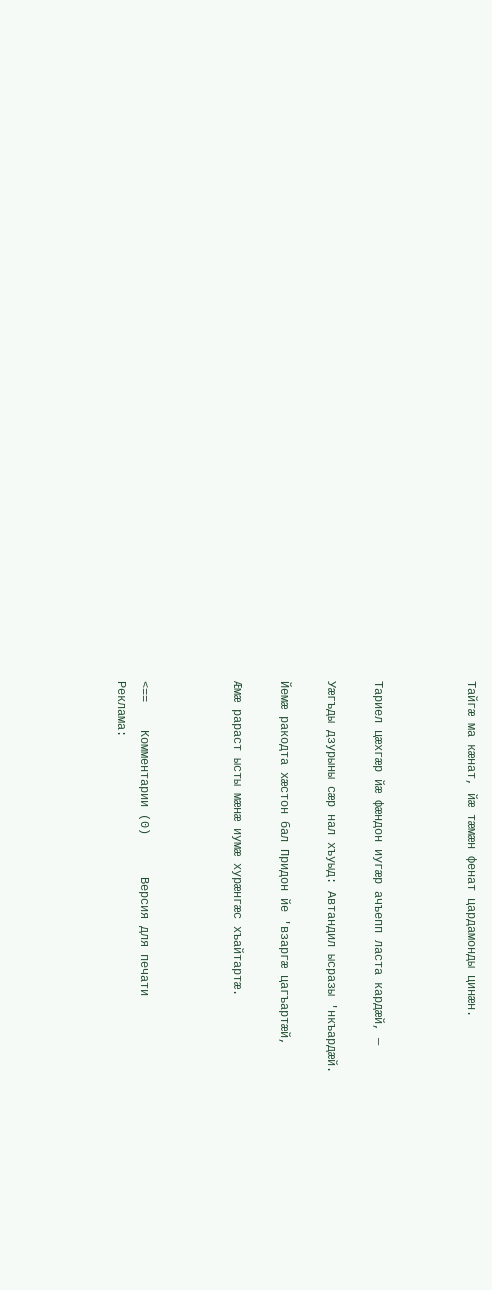Тайгæ ма кæнат, йæ тæмæн фенат цардамонды цинæн.



Тариел цæхгæр йæ фæндон иугæр ачъепп ласта кардæй, —

Уæгъды дзурыны сæр нал хъуыд: Автандил ысразы 'нкъардæй.

Йемæ ракодта хæстон бал Придон йе 'взаргæ цагъартæй,

Æмæ рараст ысты мæнæ иумæ хурæнгæс хъайтартæ.



<==    Комментарии (0)      Версия для печати
Реклама: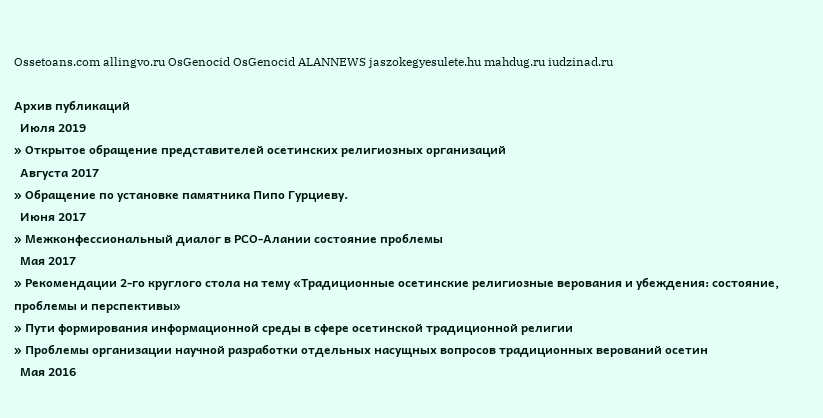Ossetoans.com allingvo.ru OsGenocid OsGenocid ALANNEWS jaszokegyesulete.hu mahdug.ru iudzinad.ru

Архив публикаций
  Июля 2019
» Открытое обращение представителей осетинских религиозных организаций
  Августа 2017
» Обращение по установке памятника Пипо Гурциеву.
  Июня 2017
» Межконфессиональный диалог в РСО-Алании состояние проблемы
  Мая 2017
» Рекомендации 2-го круглого стола на тему «Традиционные осетинские религиозные верования и убеждения: состояние, проблемы и перспективы»
» Пути формирования информационной среды в сфере осетинской традиционной религии
» Проблемы организации научной разработки отдельных насущных вопросов традиционных верований осетин
  Мая 2016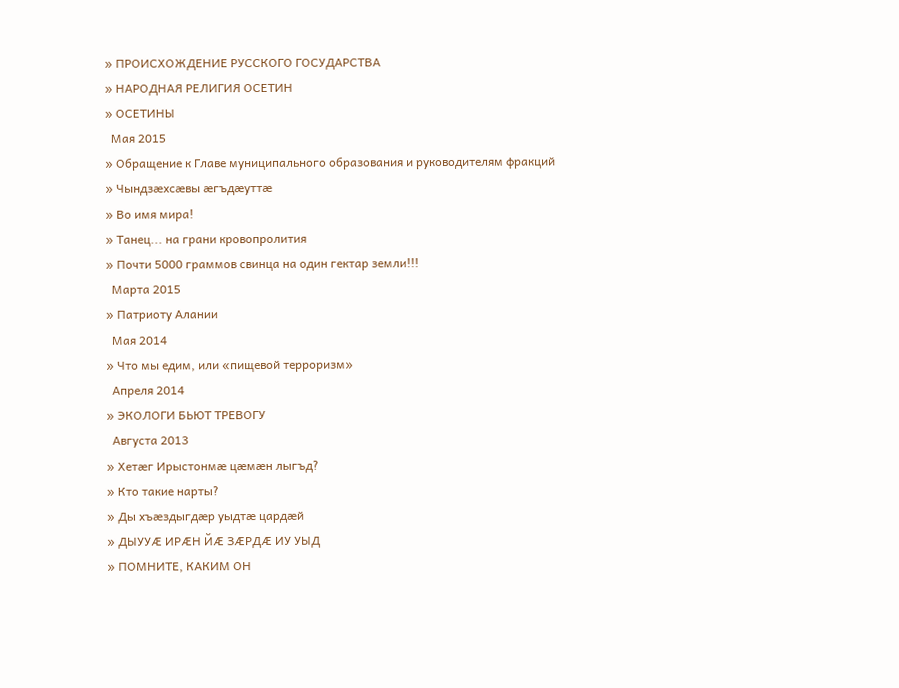» ПРОИСХОЖДЕНИЕ РУССКОГО ГОСУДАРСТВА
» НАРОДНАЯ РЕЛИГИЯ ОСЕТИН
» ОСЕТИНЫ
  Мая 2015
» Обращение к Главе муниципального образования и руководителям фракций
» Чындзӕхсӕвы ӕгъдӕуттӕ
» Во имя мира!
» Танец... на грани кровопролития
» Почти 5000 граммов свинца на один гектар земли!!!
  Марта 2015
» Патриоту Алании
  Мая 2014
» Что мы едим, или «пищевой терроризм»
  Апреля 2014
» ЭКОЛОГИ БЬЮТ ТРЕВОГУ
  Августа 2013
» Хетӕг Ирыстонмӕ цӕмӕн лыгъд?
» Кто такие нарты?
» Ды хъæздыгдæр уыдтæ цардæй
» ДЫУУӔ ИРӔН ЙӔ ЗӔРДӔ ИУ УЫД
» ПОМНИТЕ, КАКИМ ОН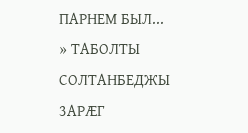ПАРНЕМ БЫЛ...
» ТАБОЛТЫ СОЛТАНБЕДЖЫ 3АРӔГ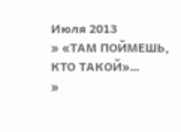Июля 2013
» «ТАМ ПОЙМЕШЬ, КТО ТАКОЙ»…
»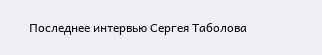Последнее интервью Сергея Таболова